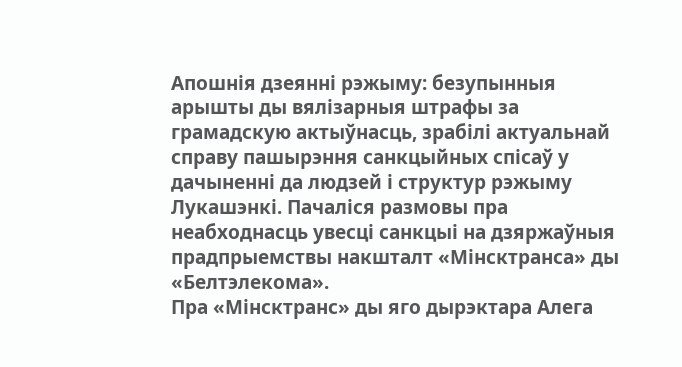Апошнія дзеянні рэжыму: безупынныя арышты ды вялізарныя штрафы за грамадскую актыўнасць, зрабілі актуальнай справу пашырэння санкцыйных спісаў у дачыненні да людзей і структур рэжыму Лукашэнкі. Пачаліся размовы пра неабходнасць увесці санкцыі на дзяржаўныя прадпрыемствы накшталт «Мінсктранса» ды «Белтэлекома».
Пра «Мінсктранс» ды яго дырэктара Алега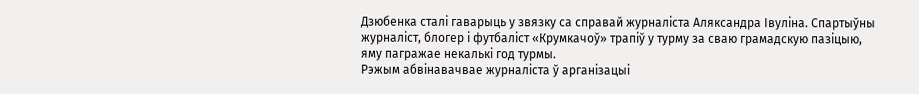Дзюбенка сталі гаварыць у звязку са справай журналіста Аляксандра Івуліна. Спартыўны журналіст, блогер і футбаліст «Крумкачоў» трапіў у турму за сваю грамадскую пазіцыю, яму пагражае некалькі год турмы.
Рэжым абвінавачвае журналіста ў арганізацыі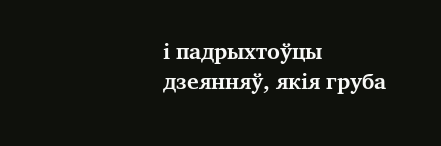і падрыхтоўцы дзеянняў, якія груба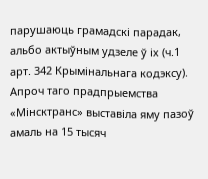парушаюць грамадскі парадак, альбо актыўным удзеле ў іх (ч.1 арт. 342 Крымінальнага кодэксу). Апроч таго прадпрыемства «Мінсктранс» выставіла яму пазоў амаль на 15 тысяч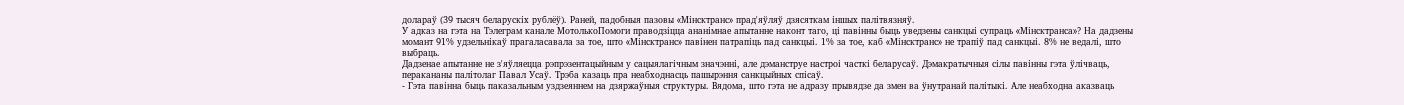долараў (39 тысяч беларускіх рублёў). Раней, падобныя пазовы «Мінсктранс» прад'яўляў дзясяткам іншых палітвязняў.
У адказ на гэта на Тэлеграм канале МотолькоПомоги праводзіцца ананімнае апытанне наконт таго, ці павінны быць уведзены санкцыі супраць «Мінсктранса»? На дадзены момант 91% удзельнікаў прагаласавала за тое, што «Мінсктранс» павінен патрапіць пад санкцыі. 1% за тое, каб «Мінсктранс» не трапіў пад санкцыі. 8% не ведалі, што выбраць.
Дадзенае апытанне не з'яўляецца рэпрэзентацыйным у сацыялагічным значэнні, але дэманструе настроі часткі беларусаў. Дэмакратычныя сілы павінны гэта ўлічваць, перакананы палітолаг Павал Усаў. Трэба казаць пра неабходнасць пашырэння санкцыйных спісаў.
- Гэта павінна быць паказальным уздзеяннем на дзяржаўныя структуры. Вядома, што гэта не адразу прывядзе да змен ва ўнутранай палітыкі. Але неабходна аказваць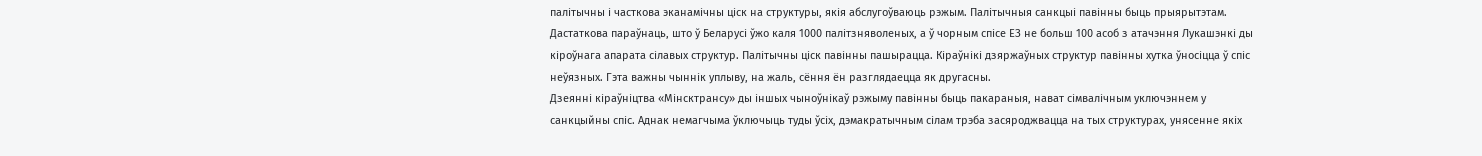палітычны і часткова эканамічны ціск на структуры, якія абслугоўваюць рэжым. Палітычныя санкцыі павінны быць прыярытэтам. Дастаткова параўнаць, што ў Беларусі ўжо каля 1000 палітзняволеных, а ў чорным спісе ЕЗ не больш 100 асоб з атачэння Лукашэнкі ды кіроўнага апарата сілавых структур. Палітычны ціск павінны пашырацца. Кіраўнікі дзяржаўных структур павінны хутка ўносіцца ў спіс неўязных. Гэта важны чыннік уплыву, на жаль, сёння ён разглядаецца як другасны.
Дзеянні кіраўніцтва «Мінсктрансу» ды іншых чыноўнікаў рэжыму павінны быць пакараныя, нават сімвалічным уключэннем у санкцыйны спіс. Аднак немагчыма ўключыць туды ўсіх, дэмакратычным сілам трэба засяроджвацца на тых структурах, унясенне якіх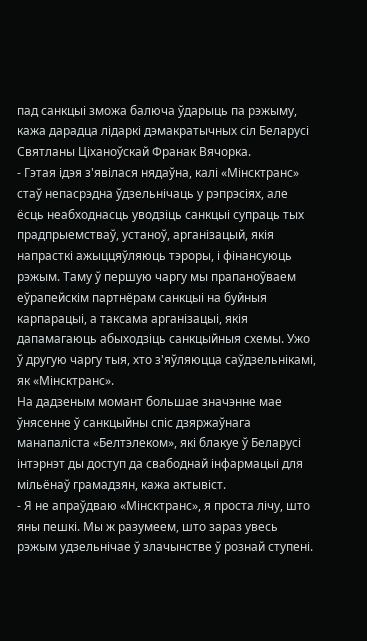пад санкцыі зможа балюча ўдарыць па рэжыму, кажа дарадца лідаркі дэмакратычных сіл Беларусі Святланы Ціханоўскай Франак Вячорка.
- Гэтая ідэя з'явілася нядаўна, калі «Мінсктранс» стаў непасрэдна ўдзельнічаць у рэпрэсіях, але ёсць неабходнасць уводзіць санкцыі супраць тых прадпрыемстваў, устаноў, арганізацый, якія напрасткі ажыццяўляюць тэроры, і фінансуюць рэжым. Таму ў першую чаргу мы прапаноўваем еўрапейскім партнёрам санкцыі на буйныя карпарацыі, а таксама арганізацыі, якія дапамагаюць абыходзіць санкцыйныя схемы. Ужо ў другую чаргу тыя, хто з'яўляюцца саўдзельнікамі, як «Мінсктранс».
На дадзеным момант большае значэнне мае ўнясенне ў санкцыйны спіс дзяржаўнага манапаліста «Белтэлеком», які блакуе ў Беларусі інтэрнэт ды доступ да свабоднай інфармацыі для мільёнаў грамадзян, кажа актывіст.
- Я не апраўдваю «Мінсктранс», я проста лічу, што яны пешкі. Мы ж разумеем, што зараз увесь рэжым удзельнічае ў злачынстве ў рознай ступені.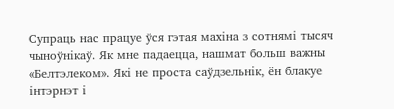Супраць нас працуе ўся гэтая махіна з сотнямі тысяч чыноўнікаў. Як мне падаецца, нашмат больш важны «Белтэлеком». Які не проста саўдзельнік, ён блакуе інтэрнэт і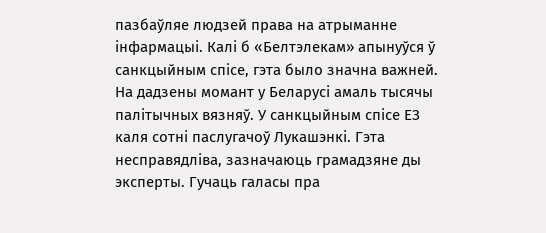пазбаўляе людзей права на атрыманне інфармацыі. Калі б «Белтэлекам» апынуўся ў санкцыйным спісе, гэта было значна важней.
На дадзены момант у Беларусі амаль тысячы палітычных вязняў. У санкцыйным спісе ЕЗ каля сотні паслугачоў Лукашэнкі. Гэта несправядліва, зазначаюць грамадзяне ды эксперты. Гучаць галасы пра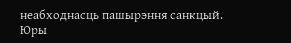неабходнасць пашырэння санкцый.
Юры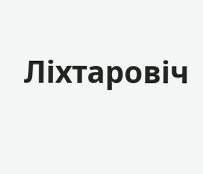Ліхтаровіч